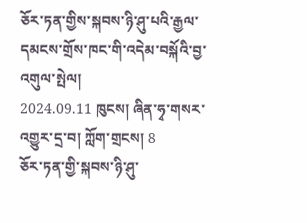ཅོར་ཏན་གྱིས་སྐབས་ཉི་ཤུ་པའི་རྒྱལ་དམངས་གྲོས་ཁང་གི་འདེམ་བསྐོའི་བྱ་འགུལ་སྤེལ།
2024.09.11 ཁུངས། ཞིན་ཧྭ་གསར་འགྱུར་དྲ་བ། ཀློག་གྲངས། 8
ཅོར་ཏན་གྱི་སྐབས་ཉི་ཤུ་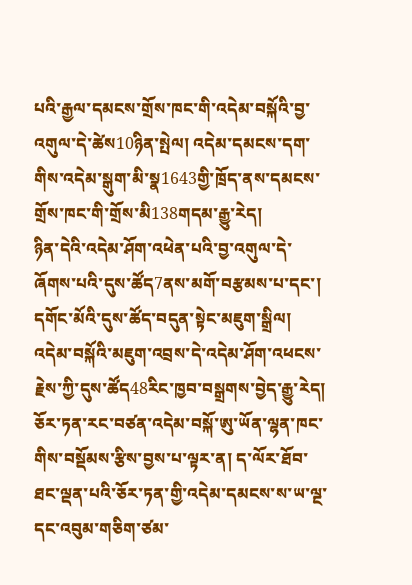པའི་རྒྱལ་དམངས་གྲོས་ཁང་གི་འདེམ་བསྐོའི་བྱ་འགུལ་དེ་ཚེས10ཉིན་སྤེལ། འདེམ་དམངས་དག་གིས་འདེམ་སྒུག་མི་སྣ1643གྱི་ཁྲོད་ནས་དམངས་གྲོས་ཁང་གི་གྲོས་མི138གདམ་རྒྱུ་རེད།
ཉིན་དེའི་འདེམ་ཤོག་འཕེན་པའི་བྱ་འགུལ་དེ་ཞོགས་པའི་དུས་ཚོད7ནས་མགོ་བརྩམས་པ་དང་། དགོང་མོའི་དུས་ཚོད་བདུན་སྟེང་མཇུག་སྒྲིལ། འདེམ་བསྐོའི་མཇུག་འབྲས་དེ་འདེམ་ཤོག་འཕངས་རྗེས་ཀྱི་དུས་ཚོད48རིང་ཁྱབ་བསྒྲགས་བྱེད་རྒྱུ་རེད། ཅོར་ཏན་རང་བཙན་འདེམ་བསྐོ་ཨུ་ཡོན་ལྷན་ཁང་གིས་བསྡོམས་རྩིས་བྱས་པ་ལྟར་ན། ད་ལོར་ཐོབ་ཐང་ལྡན་པའི་ཅོར་ཏན་གྱི་འདེམ་དམངས་ས་ཡ་ལྔ་དང་འབུམ་གཅིག་ཙམ་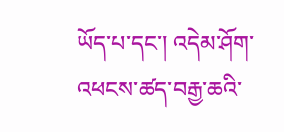ཡོད་པ་དང་། འདེམ་ཤོག་འཕངས་ཚད་བརྒྱ་ཆའི་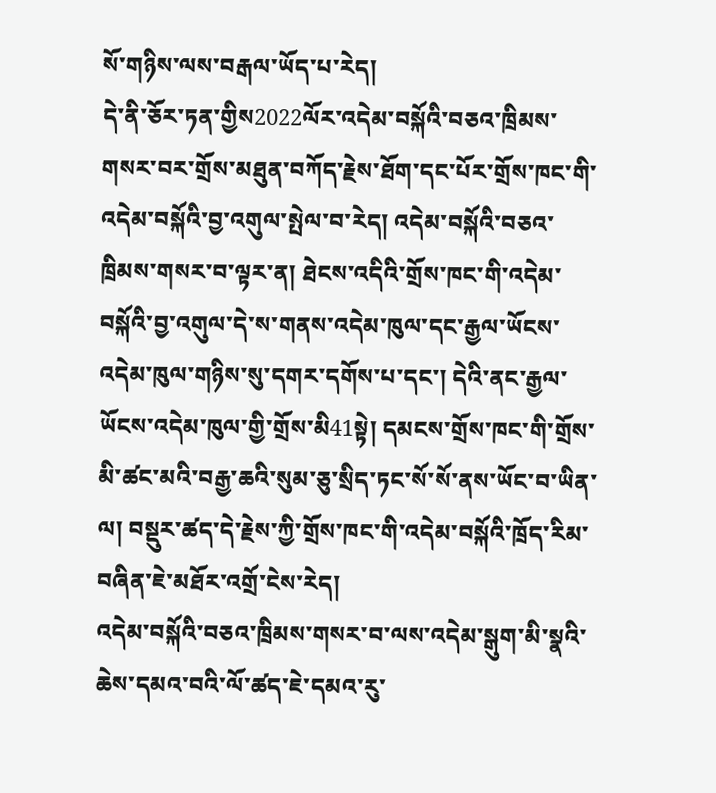སོ་གཉིས་ལས་བརྒལ་ཡོད་པ་རེད།
དེ་ནི་ཅོར་ཏན་གྱིས2022ལོར་འདེམ་བསྐོའི་བཅའ་ཁྲིམས་གསར་བར་གྲོས་མཐུན་བཀོད་རྗེས་ཐོག་དང་པོར་གྲོས་ཁང་གི་འདེམ་བསྐོའི་བྱ་འགུལ་སྤེལ་བ་རེད། འདེམ་བསྐོའི་བཅའ་ཁྲིམས་གསར་བ་ལྟར་ན། ཐེངས་འདིའི་གྲོས་ཁང་གི་འདེམ་བསྐོའི་བྱ་འགུལ་དེ་ས་གནས་འདེམ་ཁུལ་དང་རྒྱལ་ཡོངས་འདེམ་ཁུལ་གཉིས་སུ་དགར་དགོས་པ་དང་། དེའི་ནང་རྒྱལ་ཡོངས་འདེམ་ཁུལ་གྱི་གྲོས་མི41སྟེ། དམངས་གྲོས་ཁང་གི་གྲོས་མི་ཚང་མའི་བརྒྱ་ཆའི་སུམ་ཅུ་སྲིད་ཏང་སོ་སོ་ནས་ཡོང་བ་ཡིན་ལ། བསྡུར་ཚད་དེ་རྗེས་ཀྱི་གྲོས་ཁང་གི་འདེམ་བསྐོའི་ཁྲོད་རིམ་བཞིན་ཇེ་མཐོར་འགྲོ་ངེས་རེད།
འདེམ་བསྐོའི་བཅའ་ཁྲིམས་གསར་བ་ལས་འདེམ་སྒུག་མི་སྣའི་ཆེས་དམའ་བའི་ལོ་ཚད་ཇེ་དམའ་རུ་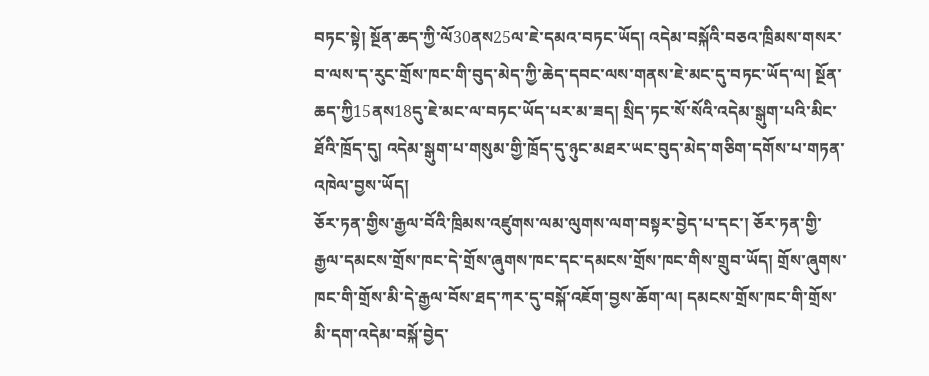བཏང་སྟེ། སྔོན་ཆད་ཀྱི་ལོ30ནས25ལ་ཇེ་དམའ་བཏང་ཡོད། འདེམ་བསྐོའི་བཅའ་ཁྲིམས་གསར་བ་ལས་ད་རུང་གྲོས་ཁང་གི་བུད་མེད་ཀྱི་ཆེད་དབང་ལས་གནས་ཇེ་མང་དུ་བཏང་ཡོད་ལ། སྔོན་ཆད་ཀྱི15ནས18དུ་ཇེ་མང་ལ་བཏང་ཡོད་པར་མ་ཟད། སྲིད་ཏང་སོ་སོའི་འདེམ་སྒུག་པའི་མིང་ཐོའི་ཁྲོད་དུ། འདེམ་སྒུག་པ་གསུམ་གྱི་ཁྲོད་དུ་ཉུང་མཐར་ཡང་བུད་མེད་གཅིག་དགོས་པ་གཏན་འཁེལ་བྱས་ཡོད།
ཅོར་ཏན་གྱིས་རྒྱལ་བོའི་ཁྲིམས་འཛུགས་ལམ་ལུགས་ལག་བསྟར་བྱེད་པ་དང་། ཅོར་ཏན་གྱི་རྒྱལ་དམངས་གྲོས་ཁང་དེ་གྲོས་ཞུགས་ཁང་དང་དམངས་གྲོས་ཁང་གིས་གྲུབ་ཡོད། གྲོས་ཞུགས་ཁང་གི་གྲོས་མི་དེ་རྒྱལ་བོས་ཐད་ཀར་དུ་བསྐོ་འཇོག་བྱས་ཆོག་ལ། དམངས་གྲོས་ཁང་གི་གྲོས་མི་དག་འདེམ་བསྐོ་བྱེད་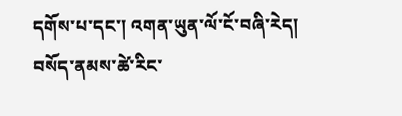དགོས་པ་དང་། འགན་ཡུན་ལོ་ངོ་བཞི་རེད།
བསོད་ནམས་ཚེ་རིང་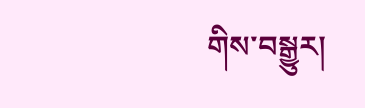གིས་བསྒྱུར།